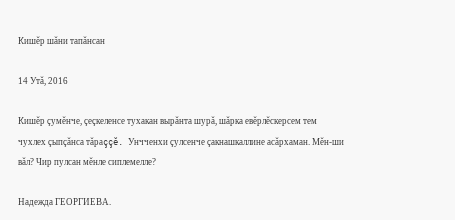Кишĕр шăни тапăнсан

14 Утă, 2016

Кишĕр çумĕнче, çеçкеленсе тухакан вырăнта шурă, шăрка евĕрлĕскерсем тем чухлех çыпçăнса тăраççĕ. Унчченхи çулсенче çакнашкаллине асăрхаман. Мĕн-ши вăл? Чир пулсан мĕнле сиплемелле?

Надежда ГЕОРГИЕВА.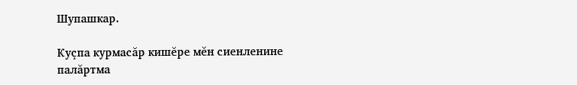Шупашкар.

Куçпа курмасăр кишĕре мĕн сиенленине палăртма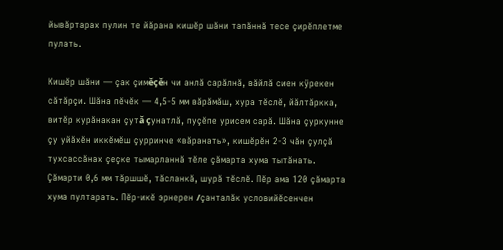йывăртарах пулин те йăрана кишĕр шăни тапăннă тесе çирĕплетме пулать.

Кишĕр шăни — çак çимĕçĕн чи анлă сарăлнă, вăйлă сиен кÿрекен сăтăрçи. Шăна пĕчĕк — 4,5-5 мм вăрăмăш, хура тĕслĕ, йăлтăркка, витĕр курăнакан çутă çунатлă, пуçĕпе урисем сарă. Шăна çуркунне çу уйăхĕн иккĕмĕш çурринче «вăранать», кишĕрĕн 2-3 чăн çулçă тухсассăнах çеçке тымарланнă тĕле çăмарта хума тытăнать. Çăмарти 0,6 мм тăршшĕ, тăсланкă, шурă тĕслĕ. Пĕр ама 120 çăмарта хума пултарать. Пĕр-икĕ эрнерен /çанталăк условийĕсенчен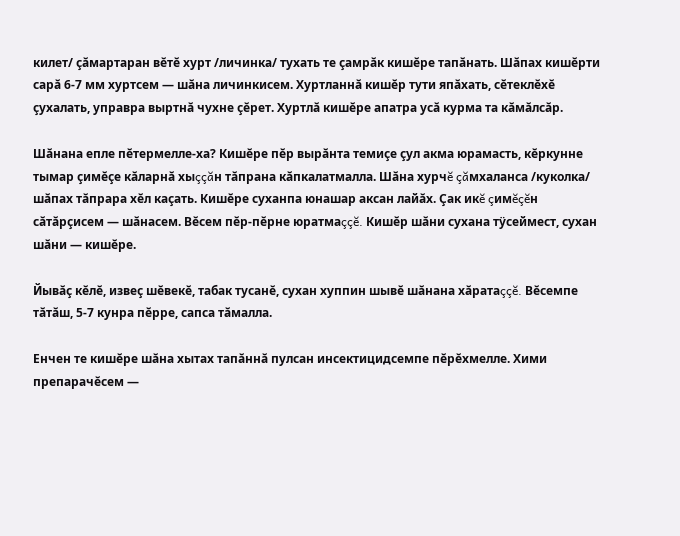килет/ çăмартаран вĕтĕ хурт /личинка/ тухать те çамрăк кишĕре тапăнать. Шăпах кишĕрти сарă 6-7 мм хуртсем — шăна личинкисем. Хуртланнă кишĕр тути япăхать, сĕтеклĕхĕ çухалать, управра выртнă чухне çĕрет. Хуртлă кишĕре апатра усă курма та кăмăлсăр.

Шăнана епле пĕтермелле-ха? Кишĕре пĕр вырăнта темиçе çул акма юрамасть, кĕркунне тымар çимĕçе кăларнă хыççăн тăпрана кăпкалатмалла. Шăна хурчĕ çăмхаланса /куколка/ шăпах тăпрара хĕл каçать. Кишĕре суханпа юнашар аксан лайăх. Çак икĕ çимĕçĕн сăтăрçисем — шăнасем. Вĕсем пĕр-пĕрне юратмаççĕ. Кишĕр шăни сухана тÿсеймест, сухан шăни — кишĕре.

Йывăç кĕлĕ, извеç шĕвекĕ, табак тусанĕ, сухан хуппин шывĕ шăнана хăратаççĕ. Вĕсемпе тăтăш, 5-7 кунра пĕрре, сапса тăмалла.

Енчен те кишĕре шăна хытах тапăннă пулсан инсектицидсемпе пĕрĕхмелле. Хими препарачĕсем —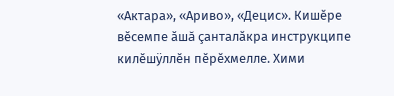«Актара», «Ариво», «Децис». Кишĕре вĕсемпе ăшă çанталăкра инструкципе килĕшÿллĕн пĕрĕхмелле. Хими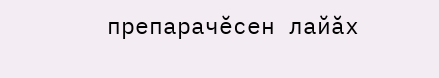препарачĕсен лайăх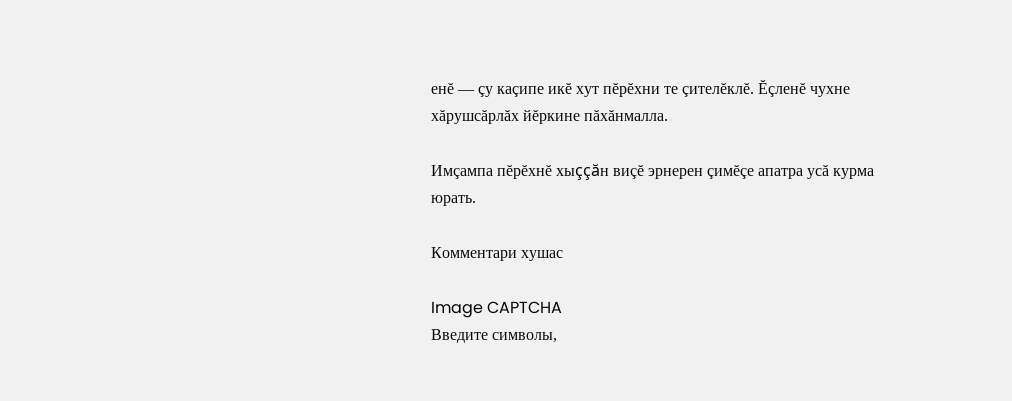енĕ — çу каçипе икĕ хут пĕрĕхни те çителĕклĕ. Ĕçленĕ чухне хăрушсăрлăх йĕркине пăхăнмалла.

Имçампа пĕрĕхнĕ хыççăн виçĕ эрнерен çимĕçе апатра усă курма юрать.

Комментари хушас

Image CAPTCHA
Введите символы,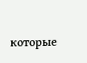которые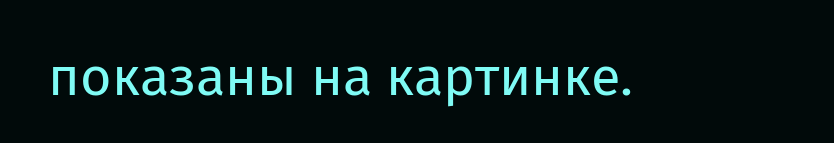показаны на картинке.